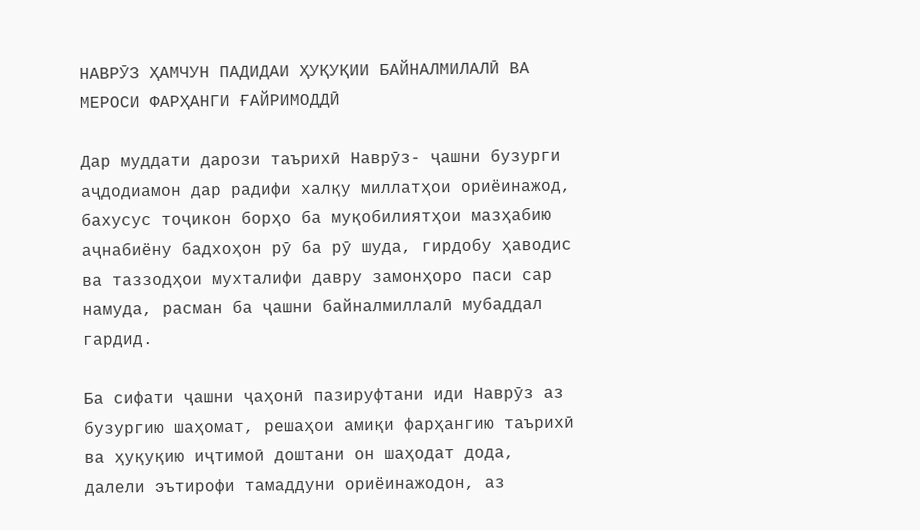НАВРӮЗ ҲАМЧУН ПАДИДАИ ҲУҚУҚИИ БАЙНАЛМИЛАЛӢ ВА МЕРОСИ ФАРҲАНГИ ҒАЙРИМОДДӢ

Дар муддати дарози таърихӣ Наврӯз- ҷашни бузурги аҷдодиамон дар радифи халқу миллатҳои ориёинажод, бахусус тоҷикон борҳо ба муқобилиятҳои мазҳабию аҷнабиёну бадхоҳон рӯ ба рӯ шуда, гирдобу ҳаводис ва таззодҳои мухталифи давру замонҳоро паси сар намуда, расман ба ҷашни байналмиллалӣ мубаддал гардид.

Ба сифати ҷашни ҷаҳонӣ пазируфтани иди Наврӯз аз бузургию шаҳомат, решаҳои амиқи фарҳангию таърихӣ ва ҳуқуқию иҷтимоӣ доштани он шаҳодат дода, далели эътирофи тамаддуни ориёинажодон, аз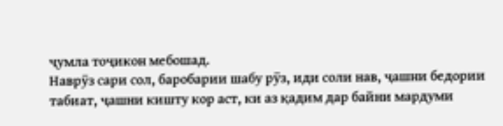ҷумла тоҷикон мебошад.
Наврӯз сари сол, баробарии шабу рӯз, иди соли нав, ҷашни бедории табиат, ҷашни кишту кор аст, ки аз қадим дар байни мардуми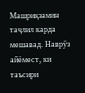Машриқзамин таҷлил карда мешавад. Наврӯз айёмест, ки таъсири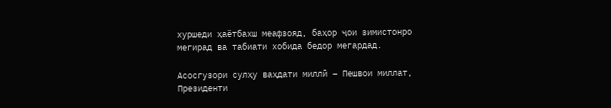хуршеди ҳаётбахш меафзояд, баҳор ҷои зимистонро мегирад ва табиати хобида бедор мегардад.

Асосгузори сулҳу ваҳдати миллӣ – Пешвои миллат, Президенти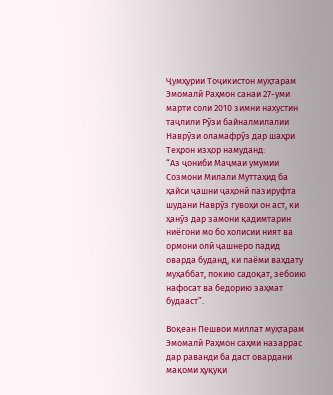Ҷумҳурии Тоҷикистон муҳтарам Эмомалӣ Раҳмон санаи 27-уми марти соли 2010 зимни нахустин таҷлили Рӯзи байналмилалии Наврӯзи оламафрӯз дар шаҳри Теҳрон изҳор намуданд:
“Аз ҷониби Маҷмаи умумии Созмони Милали Муттаҳид ба ҳайси ҷашни ҷаҳонӣ пазируфта шудани Наврӯз гувоҳи он аст, ки ҳанӯз дар замони қадимтарин ниёгони мо бо холисии ният ва ормони олӣ ҷашнеро падид оварда буданд, ки паёми ваҳдату муҳаббат, покию садоқат, зебоию нафосат ва бедорию заҳмат будааст”.

Воқеан Пешвои миллат муҳтарам Эмомалӣ Раҳмон саҳми назаррас дар раванди ба даст овардани мақоми ҳуқуқи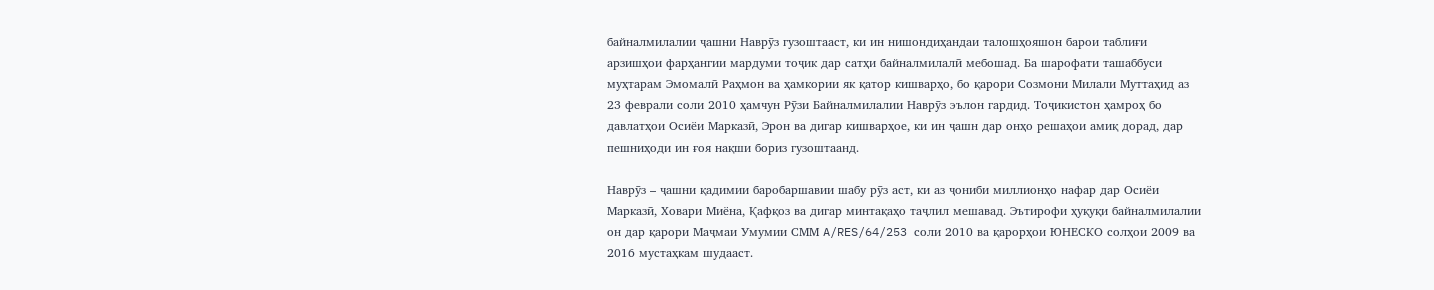байналмилалии ҷашни Наврӯз гузоштааст, ки ин нишондиҳандаи талошҳояшон барои таблиғи арзишҳои фарҳангии мардуми тоҷик дар сатҳи байналмилалӣ мебошад. Ба шарофати ташаббуси муҳтарам Эмомалӣ Раҳмон ва ҳамкории як қатор кишварҳо, бо қарори Созмони Милали Муттаҳид аз 23 феврали соли 2010 ҳамчун Рӯзи Байналмилалии Наврӯз эълон гардид. Тоҷикистон ҳамроҳ бо давлатҳои Осиёи Марказӣ, Эрон ва дигар кишварҳое, ки ин ҷашн дар онҳо решаҳои амиқ дорад, дар пешниҳоди ин ғоя нақши бориз гузоштаанд.

Наврӯз – ҷашни қадимии баробаршавии шабу рӯз аст, ки аз ҷониби миллионҳо нафар дар Осиёи Марказӣ, Ховари Миёна, Қафқоз ва дигар минтақаҳо таҷлил мешавад. Эътирофи ҳуқуқи байналмилалии он дар қарори Маҷмаи Умумии СММ A/RES/64/253 соли 2010 ва қарорҳои ЮНЕСКО солҳои 2009 ва 2016 мустаҳкам шудааст.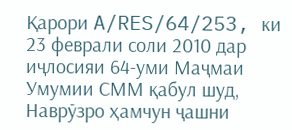Қарори A/RES/64/253, ки 23 феврали соли 2010 дар иҷлосияи 64-уми Маҷмаи Умумии СММ қабул шуд, Наврӯзро ҳамчун ҷашни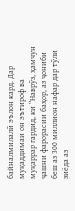байналмилалӣ эълон кард. Дар муқаддимаи он эътироф ва муқаррар гардид, ки “Наврӯз, ҳамчун ҷашни фарорасии баҳор, аз ҷониби беш аз 300 миллион нафар дар тӯли зиёда аз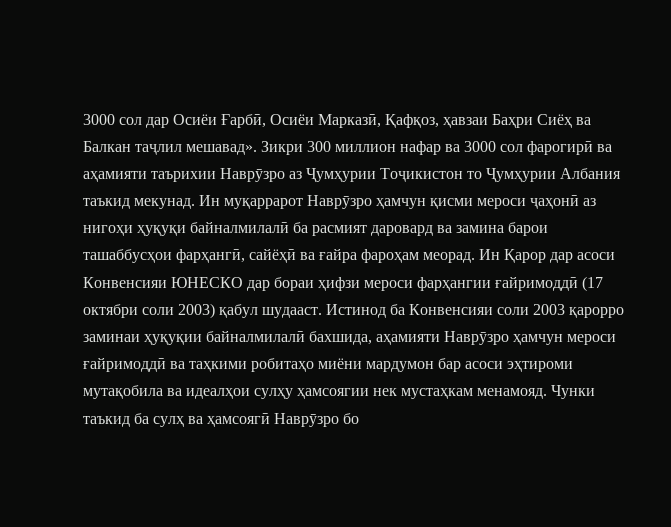3000 сол дар Осиёи Ғарбӣ, Осиёи Марказӣ, Қафқоз, ҳавзаи Баҳри Сиёҳ ва Балкан таҷлил мешавад». Зикри 300 миллион нафар ва 3000 сол фарогирӣ ва аҳамияти таърихии Наврӯзро аз Ҷумҳурии Тоҷикистон то Ҷумҳурии Албания таъкид мекунад. Ин муқаррарот Наврӯзро ҳамчун қисми мероси ҷаҳонӣ аз нигоҳи ҳуқуқи байналмилалӣ ба расмият даровард ва замина барои ташаббусҳои фарҳангӣ, сайёҳӣ ва ғайра фароҳам меорад. Ин Қарор дар асоси Конвенсияи ЮНЕСКО дар бораи ҳифзи мероси фарҳангии ғайримоддӣ (17 октябри соли 2003) қабул шудааст. Истинод ба Конвенсияи соли 2003 қарорро заминаи ҳуқуқии байналмилалӣ бахшида, аҳамияти Наврӯзро ҳамчун мероси ғайримоддӣ ва таҳкими робитаҳо миёни мардумон бар асоси эҳтироми мутақобила ва идеалҳои сулҳу ҳамсоягии нек мустаҳкам менамояд. Чунки таъкид ба сулҳ ва ҳамсоягӣ Наврӯзро бо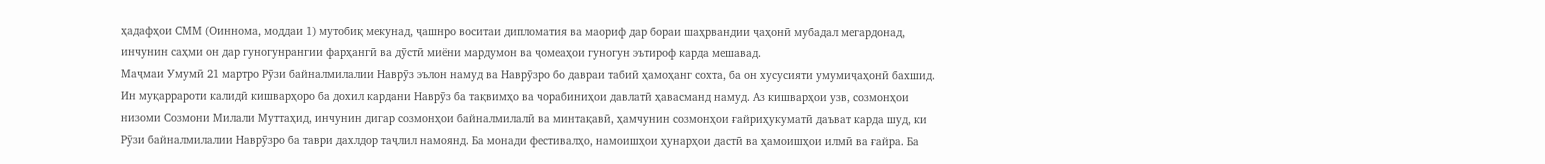ҳадафҳои СММ (Оиннома, моддаи 1) мутобиқ мекунад, ҷашнро воситаи дипломатия ва маориф дар бораи шаҳрвандии ҷаҳонӣ мубадал мегардонад, инчунин саҳми он дар гуногунрангии фарҳангӣ ва дӯстӣ миёни мардумон ва ҷомеаҳои гуногун эътироф карда мешавад.
Маҷмаи Умумӣ 21 мартро Рӯзи байналмилалии Наврӯз эълон намуд ва Наврӯзро бо давраи табиӣ ҳамоҳанг сохта, ба он хусусияти умумиҷаҳонӣ бахшид. Ин муқаррароти калидӣ кишварҳоро ба дохил кардани Наврӯз ба тақвимҳо ва чорабиниҳои давлатӣ ҳавасманд намуд. Аз кишварҳои узв, созмонҳои низоми Созмони Милали Муттаҳид, инчунин дигар созмонҳои байналмилалӣ ва минтақавӣ, ҳамчунин созмонҳои ғайриҳукуматӣ даъват карда шуд, ки Рӯзи байналмилалии Наврӯзро ба таври дахлдор таҷлил намоянд. Ба монади фестивалҳо, намоишҳои ҳунарҳои дастӣ ва ҳамоишҳои илмӣ ва ғайра. Ба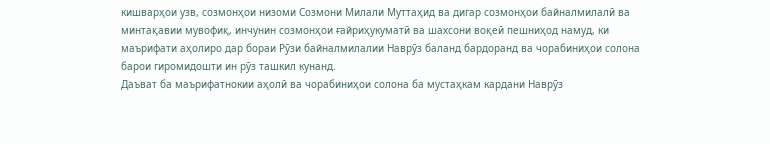кишварҳои узв, созмонҳои низоми Созмони Милали Муттаҳид ва дигар созмонҳои байналмилалӣ ва минтақавии мувофиқ, инчунин созмонҳои ғайриҳукуматӣ ва шахсони воқеӣ пешниҳод намуд, ки маърифати аҳолиро дар бораи Рӯзи байналмилалии Наврӯз баланд бардоранд ва чорабиниҳои солона барои гиромидошти ин рӯз ташкил кунанд.
Даъват ба маърифатнокии аҳолӣ ва чорабиниҳои солона ба мустаҳкам кардани Наврӯз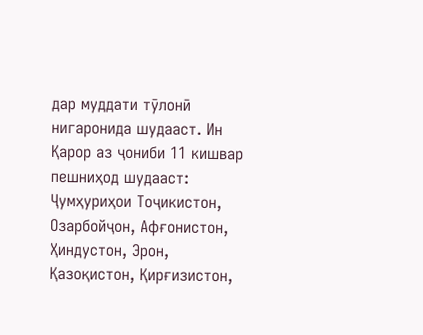дар муддати тӯлонӣ нигаронида шудааст. Ин Қарор аз ҷониби 11 кишвар пешниҳод шудааст: Ҷумҳуриҳои Тоҷикистон, Озарбойҷон, Афғонистон, Ҳиндустон, Эрон, Қазоқистон, Қирғизистон,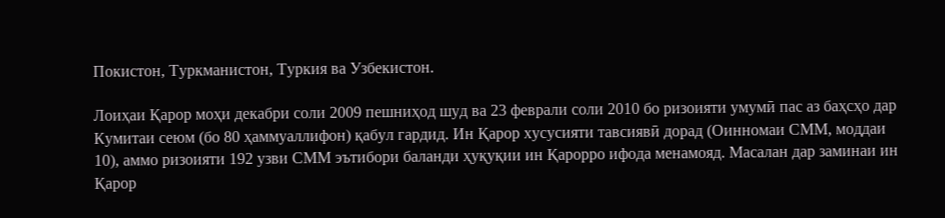Покистон, Туркманистон, Туркия ва Узбекистон.

Лоиҳаи Қарор моҳи декабри соли 2009 пешниҳод шуд ва 23 феврали соли 2010 бо ризоияти умумӣ пас аз баҳсҳо дар Кумитаи сеюм (бо 80 ҳаммуаллифон) қабул гардид. Ин Қарор хусусияти тавсиявӣ дорад (Оинномаи СММ, моддаи 10), аммо ризоияти 192 узви СММ эътибори баланди ҳуқуқии ин Қарорро ифода менамояд. Масалан дар заминаи ин Қарор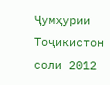Ҷумҳурии Тоҷикистон соли 2012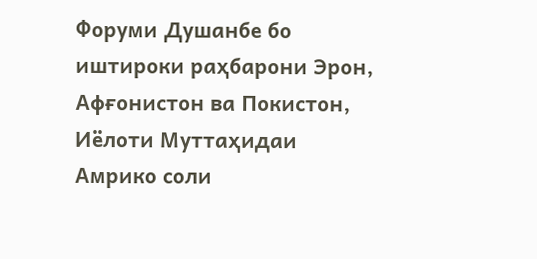Форуми Душанбе бо иштироки раҳбарони Эрон, Афғонистон ва Покистон, Иёлоти Муттаҳидаи Амрико соли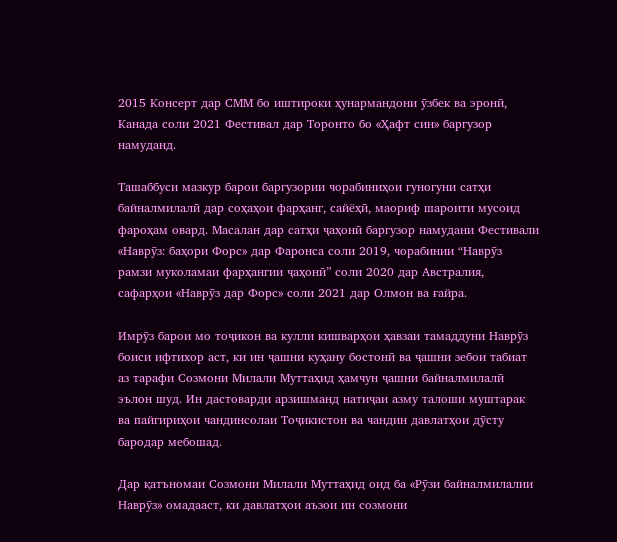2015 Консерт дар СММ бо иштироки ҳунармандони ӯзбек ва эронӣ, Канада соли 2021 Фестивал дар Торонто бо «Ҳафт син» баргузор намуданд.

Ташаббуси мазкур барои баргузории чорабиниҳои гуногуни сатҳи байналмилалӣ дар соҳаҳои фарҳанг, сайёҳӣ, маориф шароити мусоид фароҳам овард. Масалан дар сатҳи ҷаҳонӣ баргузор намудани Фестивали «Наврӯз: баҳори Форс» дар Фаронса соли 2019, чорабинии “Наврӯз рамзи муколамаи фарҳангии ҷаҳонӣ” соли 2020 дар Австралия, сафарҳои «Наврӯз дар Форс» соли 2021 дар Олмон ва ғайра.

Имрӯз барои мо тоҷикон ва кулли кишварҳои ҳавзаи тамаддуни Наврӯз боиси ифтихор аст, ки ин ҷашни куҳану бостонӣ ва ҷашни зебои табиат аз тарафи Созмони Милали Муттаҳид ҳамчун ҷашни байналмилалӣ эълон шуд. Ин дастоварди арзишманд натиҷаи азму талоши муштарак ва пайгириҳои чандинсолаи Тоҷикистон ва чандин давлатҳои дӯсту бародар мебошад.

Дар қатъномаи Созмони Милали Муттаҳид оид ба «Рӯзи байналмилалии Наврӯз» омадааст, ки давлатҳои аъзои ин созмони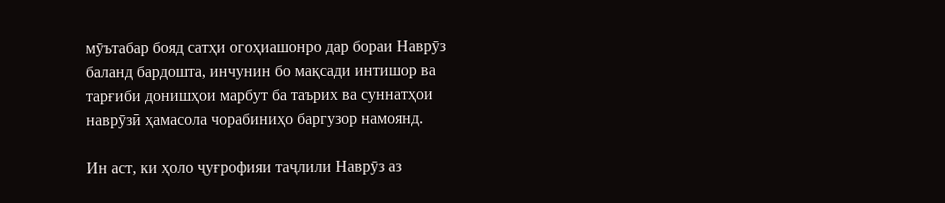мӯътабар бояд сатҳи огоҳиашонро дар бораи Наврӯз баланд бардошта, инчунин бо мақсади интишор ва тарғиби донишҳои марбут ба таърих ва суннатҳои наврӯзӣ ҳамасола чорабиниҳо баргузор намоянд.

Ин аст, ки ҳоло ҷуғрофияи таҷлили Наврӯз аз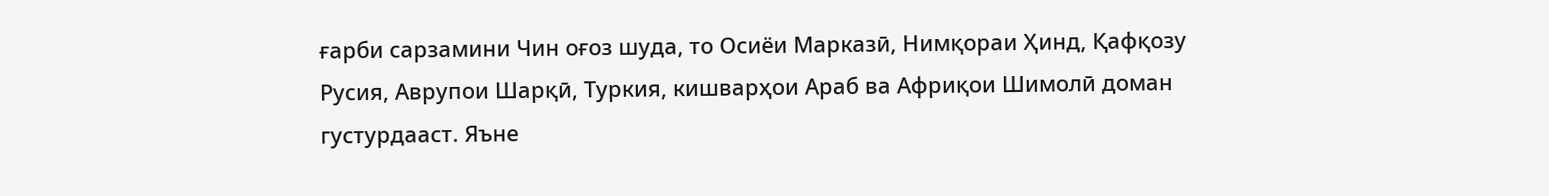ғарби сарзамини Чин оғоз шуда, то Осиёи Марказӣ, Нимқораи Ҳинд, Қафқозу Русия, Аврупои Шарқӣ, Туркия, кишварҳои Араб ва Африқои Шимолӣ доман густурдааст. Яъне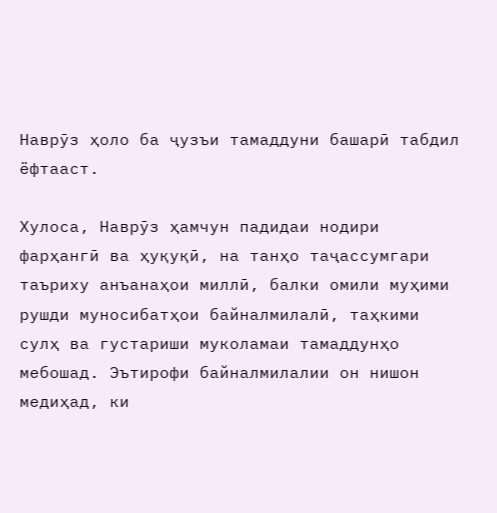Наврӯз ҳоло ба ҷузъи тамаддуни башарӣ табдил ёфтааст.

Хулоса, Наврӯз ҳамчун падидаи нодири фарҳангӣ ва ҳуқуқӣ, на танҳо таҷассумгари таъриху анъанаҳои миллӣ, балки омили муҳими рушди муносибатҳои байналмилалӣ, таҳкими сулҳ ва густариши муколамаи тамаддунҳо мебошад. Эътирофи байналмилалии он нишон медиҳад, ки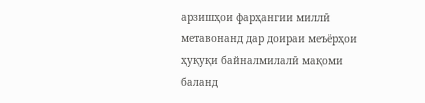арзишҳои фарҳангии миллӣ метавонанд дар доираи меъёрҳои ҳуқуқи байналмилалӣ мақоми баланд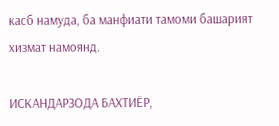касб намуда, ба манфиати тамоми башарият хизмат намоянд.

ИСКАНДАРЗОДА БАХТИЁР,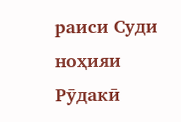раиси Суди ноҳияи Рӯдакӣ